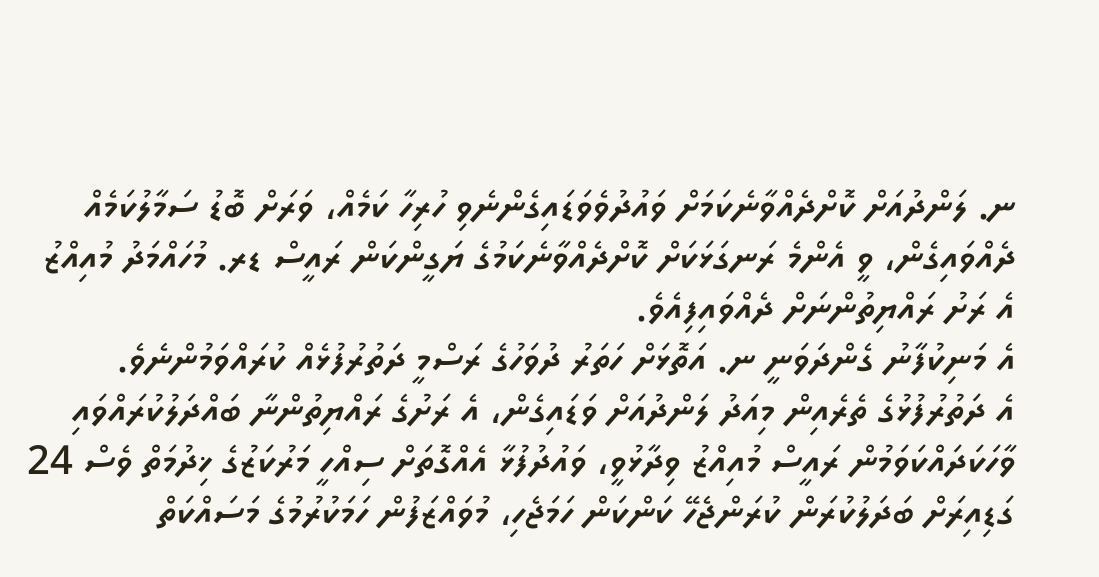ނ. ލަންދުއަށް ކޮށްދެއްވާނެކަމަށް ވައުދުވެވަޑައިގެންނެވި ހުރިހާ ކަމެއް، ވަރަށް ބޮޑު ސަމާލުކަމެއް ދެއްވައިގެން، ވީ އެންމެ ރަނގަޅަކަށް ކޮށްދެއްވާނެކަމުގެ ޔަގީންކަން ރައީސް ޑރ. މުހައްމަދު މުއިއްޒު އެ ރަށު ރައްޔިތުންނަށް ދެއްވައިފިއެވެ.
އެ މަނިކުފާނު ގެންދަވަނީ ނ. އަތޮޅަށް ހަތަރު ދުވަހުގެ ރަސްމީ ދަތުރުފުޅެއް ކުރައްވަމުންނެވެ.
އެ ދަތުރުފުޅުގެ ތެރެއިން މިއަދު ލަންދުއަށް ވަޑައިގެން، އެ ރަށުގެ ރައްޔިތުންނާ ބައްދަލުކުރައްވައި ވާހަކަދައްކަވަމުން ރައީސް މުއިއްޒު ވިދާޅުވީ، ވައުދުފުޅާ އެއްގޮތަށް ސިއްހީ މަރުކަޒުގެ ޚިދުމަތް ވެސް 24 ގަޑިއިރަށް ބަދަލުކުރަން ކުރަންޖެހޭ ކަންކަން ހަމަޖެހި، މުވައްޒަފުން ހަމަކުރުމުގެ މަސައްކަތް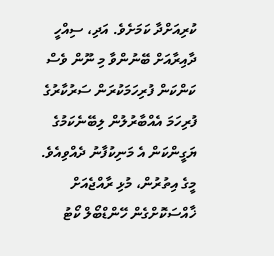ކުރިއަށްދާ ކަމަށެވެ. އަދި، ސިއްހީ ދާއިރާއަށް ބޭނުންވާ މި ނޫން ވެސް ކަންކަން ފުރިހަމަކުރަން ސަރުކާރުގެ ފުރިހަމަ އެއްބާރުލުން ލިބޭނެކަމުގެ ޔަގީންކަން އެ މަނިކުފާނު ދެއްވިއެވެ.
މީގެ އިތުރުން، މުޅި ރާއްޖެއަށް ޚާއްސަކޮށްގެން ހޭންޑްބޯލް ކޯޓު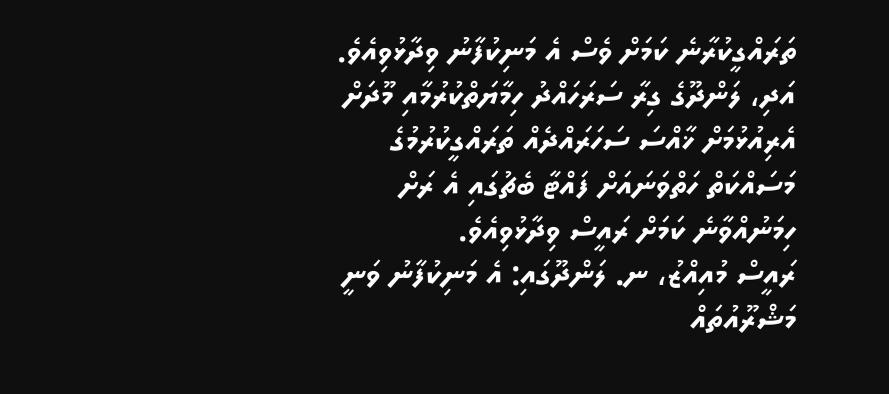ތަރައްގީކުރާނެ ކަމަށް ވެސް އެ މަނިކުފާނު ވިދާޅުވިއެވެ. އަދި، ލަންދޫގެ ގިރާ ސަރަހައްދު ހިމާޔަތްކުރުމާއި މޫދަށް އެރިއުޅުމަށް ޚާއްސަ ސަހަރައްދެއް ތަރައްގީކުރުމުގެ މަސައްކަތް ހަތްވަނައަށް ފައްޓާ ބެޗުގައި އެ ރަށް ހިމަނުއްވާނެ ކަމަށް ރައީސް ވިދާޅުވިއެވެ.
ރައީސް މުއިއްޒު، ނ. ލަންދޫގައި: އެ މަނިކުފާނު ވަނީ މަޝްރޫއުތައް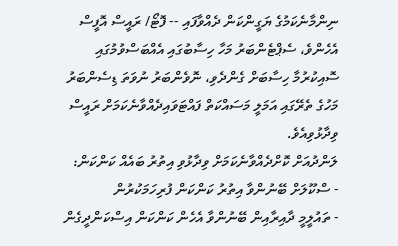ނިންމާނެކަމުގެ ޔަގީންކަން ދެއްވާފައި -- ފޮޓޯ/ ރައީސް އޮފީސް
އެހެންވެ، ސެޕްޓެންބަރު މަހާ ހިސާބުގައި އެއްބަސްވުމުގައި ސޮއިކުރުމާ ހިސާބަށް ގެންދެވި، ނޮވެންބަރު ނުވަތަ ޑިސެންބަރު މަހުގެ ތެރޭގައި އަމަލީ މަސައްކަތް ފައްޓަވައިދެއްވާނެކަމަށް ރައީސް ވިދާޅުވިއެވެ.
ލަންދުއަށް ކޮށްދެއްވާނެކަމަށް ވިދާޅުވި އިތުރު ބައެއް ކަންކަން:
- ސްކޫލަށް ބޭނުންވާ އިތުރު ކަންކަން ފުރިހަމަކުރުން
- ތައުލީމީ ދާއިރާއިން ބޭނުންވާ އެހެން ކަންކަން އިސްކަންދީގެން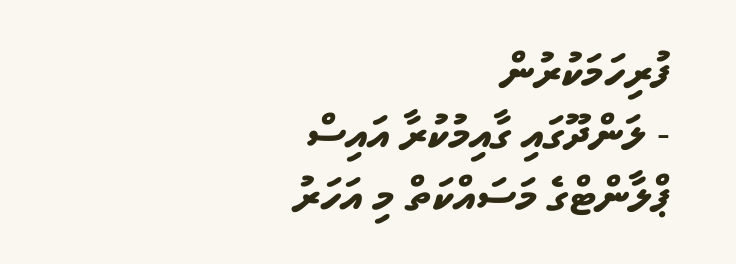ފުރިހަމަކުރުން
- ލަންދޫގައި ގާއިމުކުރާ އައިސް ޕްލާންޓްގެ މަސައްކަތް މި އަހަރު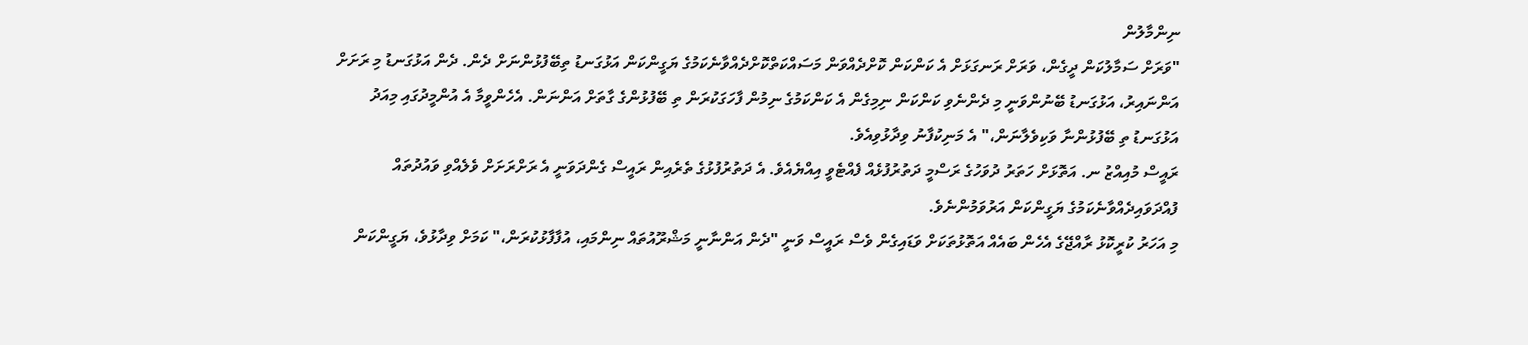ނިންމާލުން
"ވަރަށް ސަމާލުކަން ދީގެން، ވަރަށް ރަނގަޅަށް އެ ކަންކަން ކޮށްދެއްވަން މަސައްކަތްކޮށްދެއްވާނެކަމުގެ ޔަގީންކަން އަޅުގަނޑު ތިބޭފުޅުންނަށް ދެން. ދެން އަޅުގަނޑު މި ރަށަށް އަންނައިރު، އަޅުގަނޑު ބޭނުންވަނީ މި ދެންނެވި ކަންކަން ނިމިގެން އެ ކަންކަމުގެ ނިމުން ފާހަގަކުރަން ތި ބޭފުޅުންގެ ގާތަށް އަންނަން. އެހެންވީމާ އެ އުންމީދުގައި މިއަދު އަޅުގަނޑު ތި ބޭފުޅުންނާ ވަކިވެލާނަން،" އެ މަނިކުފާނު ވިދާޅުވިއެވެ.
ރައީސް މުއިއްޒު ނ. އަތޮޅަށް ހަތަރު ދުވަހުގެ ރަސްމީ ދަތުރުފުޅެއް ފެއްޓެވީ އިއްޔެއެވެ. އެ ދަތުރުފުޅުގެ ތެރެއިން ރައީސް ގެންދަވަނީ އެ ރަށްރަށަށް ވެލެއްވި ވައުދުތައް ފުއްދަވައިދެއްވާނެކަމުގެ ޔަގީންކަން އަރުވަމުންނެވެ.
މި އަހަރު ކުރީކޮޅު ރާއްޖޭގެ އެހެން ބައެއް އަތޮޅުތަކަށް ވަޑައިގެން ވެސް ރައީސް ވަނީ "ދެން އަންނާނީ މަޝްރޫއުތައް ނިންމައި، އުފާފާޅުކުރަން،" ކަމަށް ވިދާޅުވެ، ޔަގީންކަން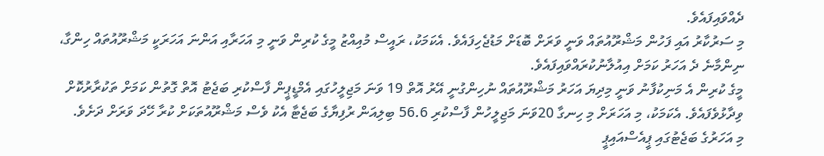ދެއްވައިފައެވެ.
މި ސަރުކާރު އައި ފަހުން މަޝްރޫއުތައް ވަނީ ވަރަށް ބޮޑަށް މަޑުޖެހިފައެވެ. އެކަމަކު، ރައީސް މުއިއްޒު މީގެ ކުރިން ވަނީ މި އަހަރާއި އަންނަ އަހަރަކީ މަޝްރޫއުތައް ހިންގާ، ނިންމާނެ ދެ އަހަރު ކަމަށް އިއުލާނުކުރައްވައިފައެވެ.
މީގެ ކުރިން އެ މަނިކުފާނު ވަނީ މިދިޔަ އަހަރު މަޝްރޫއުތައް ނުހިންގުނީ އޭރު އޮތް 19 ވަނަ މަޖިލީހުގައި އެމްޑީޕީން ފާސްކުރި ބަޖެޓު އޮތް ގޮތުން ކަމަށް ތަކުރާރުކޮށް ވިދާޅުވެފައެވެ. އެކަމަކު، މި އަހަރަށް މި ހިނގާ 20ވަނަ މަޖިލީހުން ފާސްކުރި 56.6 ބިލިއަން ރުފިޔާގެ ބަޖެޓާ އެކު ވެސް މަޝްރޫއުތަކަށް ކުރާ ހޭދަ ވަރަށް ދަށެވެ.
މި އަހަރުގެ ބަޖެޓުގައި ޕީއެސްއައިޕީ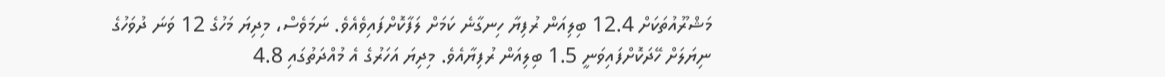މަޝްރޫއުތަކަށް 12.4 ބިލިއަން ރުފިޔާ ހިނގާނެ ކަމަށް ލަފާކޮށްފައިވެއެވެ. ނަމަވެސް، މިދިޔަ މަހުގެ 12 ވަނަ ދުވަހުގެ ނިޔަލަށް ހޭދަކޮށްފައިވަނީ 1.5 ބިލިއަން ރުފިޔާއެވެ. މިދިޔަ އަހަރުގެ އެ މުއްދަތުގައި 4.8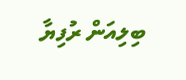ބިލިއަން ރުފިޔާ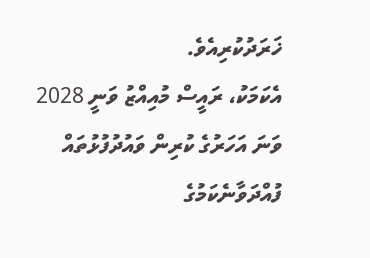ޚަރަދުކުރިއެވެ.
އެކަމަކު، ރައީސް މުއިއްޒު ވަނީ 2028 ވަނަ އަހަރުގެ ކުރިން ވައުދުފުޅުތައް ފުއްދަވާނެކަމުގެ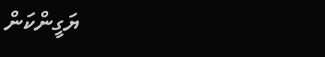ޔަގީންކަން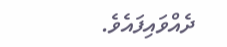ދެއްވައިފައެވެ.